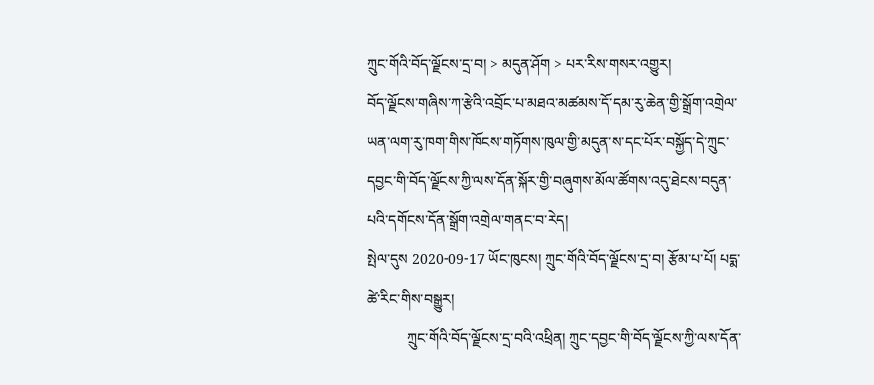ཀྲུང་གོའི་བོད་ལྗོངས་དྲ་བ། > མདུན་ཤོག > པར་རིས་གསར་འགྱུར།
བོད་ལྗོངས་གཞིས་ཀ་རྩེའི་འབྲོང་པ་མཐའ་མཚམས་དོ་དམ་རུ་ཆེན་གྱི་སྒྲོག་འགྲེལ་ཡན་ལག་རུ་ཁག་གིས་ཁོངས་གཏོགས་ཁུལ་གྱི་མདུན་ས་དང་པོར་བསྐྱོད་དེ་ཀྲུང་དབྱང་གི་བོད་ལྗོངས་ཀྱི་ལས་དོན་སྐོར་གྱི་བཞུགས་མོལ་ཚོགས་འདུ་ཐེངས་བདུན་པའི་དགོངས་དོན་སྒྲོག་འགྲེལ་གནང་བ་རེད།
སྤེལ་དུས 2020-09-17 ཡོང་ཁུངས། ཀྲུང་གོའི་བོད་ལྗོངས་དྲ་བ། རྩོམ་པ་པོ། པདྨ་ཚེ་རིང་གིས་བསྒྱུར།
           ཀྲུང་གོའི་བོད་ལྗོངས་དྲ་བའི་འཕྲིན། ཀྲུང་དབྱང་གི་བོད་ལྗོངས་ཀྱི་ལས་དོན་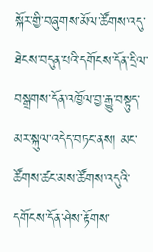སྐོར་གྱི་བཞུགས་མོལ་ཚོགས་འདུ་ཐེངས་བདུན་པའི་དགོངས་དོན་དྲིལ་བསྒྲགས་དོན་འཁྱོལ་བྱ་རྒྱུ་བསྟུད་མར་སྐུལ་འདེད་བཏང་ནས། མང་ཚོགས་ཚང་མས་ཚོགས་འདུའི་དགོངས་དོན་ཤེས་རྟོགས་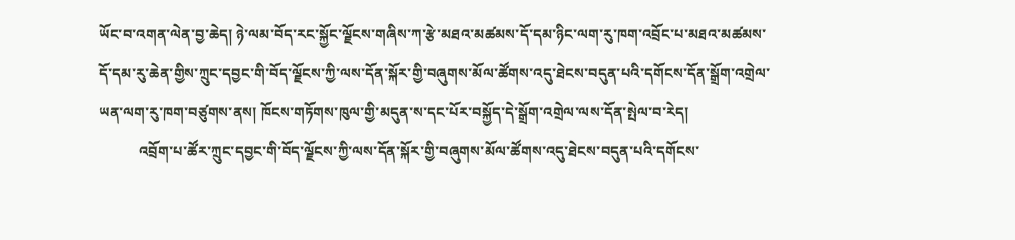ཡོང་བ་འགན་ལེན་བྱ་ཆེད། ཉེ་ལམ་བོད་རང་སྐྱོང་ལྗོངས་གཞིས་ཀ་རྩེ་མཐའ་མཚམས་དོ་དམ་ཉིང་ལག་རུ་ཁག་འབྲོང་པ་མཐའ་མཚམས་དོ་དམ་རུ་ཆེན་གྱིས་ཀྲུང་དབྱང་གི་བོད་ལྗོངས་ཀྱི་ལས་དོན་སྐོར་གྱི་བཞུགས་མོལ་ཚོགས་འདུ་ཐེངས་བདུན་པའི་དགོངས་དོན་སྒྲོག་འགྲེལ་ཡན་ལག་རུ་ཁག་བཙུགས་ནས། ཁོངས་གཏོགས་ཁུལ་གྱི་མདུན་ས་དང་པོར་བསྐྱོད་དེ་སྒྲོག་འགྲེལ་ལས་དོན་སྤེལ་བ་རེད།
           འབྲོག་པ་ཚོར་ཀྲུང་དབྱང་གི་བོད་ལྗོངས་ཀྱི་ལས་དོན་སྐོར་གྱི་བཞུགས་མོལ་ཚོགས་འདུ་ཐེངས་བདུན་པའི་དགོངས་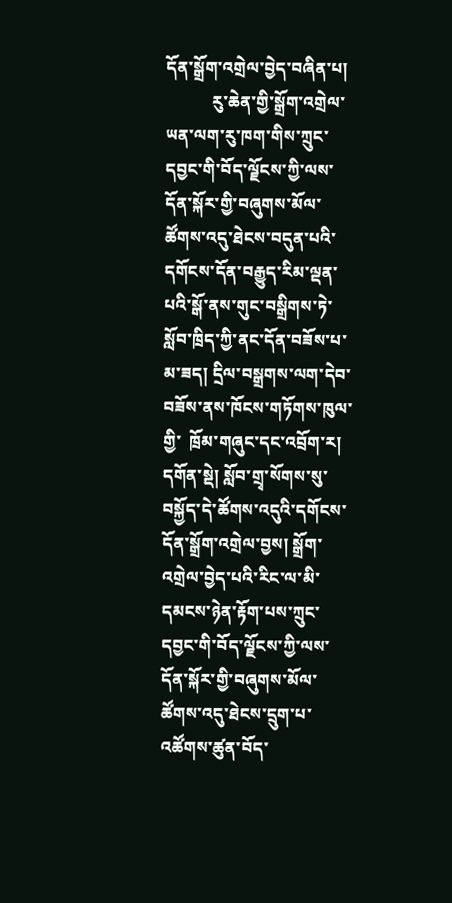དོན་སྒྲོག་འགྲེལ་བྱེད་བཞིན་པ།
           རུ་ཆེན་གྱི་སྒྲོག་འགྲེལ་ཡན་ལག་རུ་ཁག་གིས་ཀྲུང་དབྱང་གི་བོད་ལྗོངས་ཀྱི་ལས་དོན་སྐོར་གྱི་བཞུགས་མོལ་ཚོགས་འདུ་ཐེངས་བདུན་པའི་དགོངས་དོན་བརྒྱུད་རིམ་ལྡན་པའི་སྒོ་ནས་གུང་བསྒྲིགས་ཏེ་སློབ་ཁྲིད་ཀྱི་ནང་དོན་བཟོས་པ་མ་ཟད། དྲིལ་བསྒྲགས་ལག་དེབ་བཟོས་ནས་ཁོངས་གཏོགས་ཁུལ་གྱི་  ཁྲོམ་གཞུང་དང་འབྲོག་ར། དགོན་སྡེ། སློབ་གྲྭ་སོགས་སུ་བསྐྱོད་དེ་ཚོགས་འདུའི་དགོངས་དོན་སྒྲོག་འགྲེལ་བྱས། སྒྲོག་འགྲེལ་བྱེད་པའི་རིང་ལ་མི་དམངས་ཉེན་རྟོག་པས་ཀྲུང་དབྱང་གི་བོད་ལྗོངས་ཀྱི་ལས་དོན་སྐོར་གྱི་བཞུགས་མོལ་ཚོགས་འདུ་ཐེངས་དྲུག་པ་འཚོགས་ཚུན་བོད་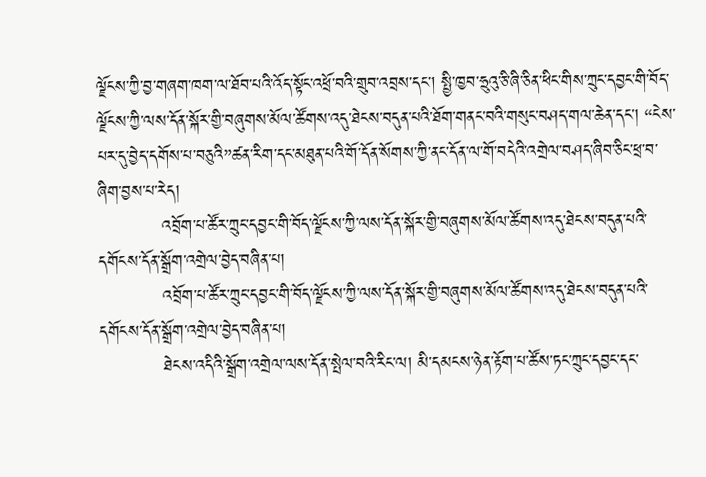ལྗོངས་ཀྱི་བྱ་གཞག་ཁག་ལ་ཐོབ་པའི་འོད་སྟོང་འཕྲོ་བའི་གྲུབ་འབྲས་དང་། སྤྱི་ཁྱབ་ཧྲུའུ་ཅི་ཞི་ཅིན་ཕིང་གིས་ཀྲུང་དབྱང་གི་བོད་ལྗོངས་ཀྱི་ལས་དོན་སྐོར་གྱི་བཞུགས་མོལ་ཚོགས་འདུ་ཐེངས་བདུན་པའི་ཐོག་གནང་བའི་གསུང་བཤད་གལ་ཆེན་དང་། “ངེས་པར་དུ་བྱེད་དགོས་པ་བཅུའི”ཚན་རིག་དང་མཐུན་པའི་གོ་དོན་སོགས་ཀྱི་ནང་དོན་ལ་གོ་བདེའི་འགྲེལ་བཤད་ཞིབ་ཅིང་ཕྲ་བ་ཞིག་བྱས་པ་རེད།
           འབྲོག་པ་ཚོར་ཀྲུང་དབྱང་གི་བོད་ལྗོངས་ཀྱི་ལས་དོན་སྐོར་གྱི་བཞུགས་མོལ་ཚོགས་འདུ་ཐེངས་བདུན་པའི་དགོངས་དོན་སྒྲོག་འགྲེལ་བྱེད་བཞིན་པ།
           འབྲོག་པ་ཚོར་ཀྲུང་དབྱང་གི་བོད་ལྗོངས་ཀྱི་ལས་དོན་སྐོར་གྱི་བཞུགས་མོལ་ཚོགས་འདུ་ཐེངས་བདུན་པའི་དགོངས་དོན་སྒྲོག་འགྲེལ་བྱེད་བཞིན་པ།
           ཐེངས་འདིའི་སྒྲོག་འགྲེལ་ལས་དོན་སྤེལ་བའི་རིང་ལ། མི་དམངས་ཉེན་རྟོག་པ་ཚོས་ཏང་ཀྲུང་དབྱང་དང་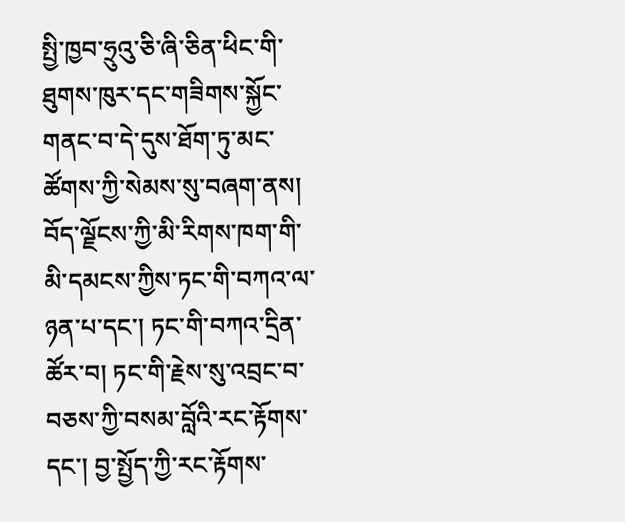སྤྱི་ཁྱབ་ཧྲུའུ་ཅི་ཞི་ཅིན་ཕིང་གི་ཐུགས་ཁུར་དང་གཟིགས་སྐྱོང་གནང་བ་དེ་དུས་ཐོག་ཏུ་མང་ཚོགས་ཀྱི་སེམས་སུ་བཞག་ནས། བོད་ལྗོངས་ཀྱི་མི་རིགས་ཁག་གི་མི་དམངས་ཀྱིས་ཏང་གི་བཀའ་ལ་ཉན་པ་དང་། ཏང་གི་བཀའ་དྲིན་ཚོར་བ། ཏང་གི་རྗེས་སུ་འབྲང་བ་བཅས་ཀྱི་བསམ་བློའི་རང་རྟོགས་དང་། བྱ་སྤྱོད་ཀྱི་རང་རྟོགས་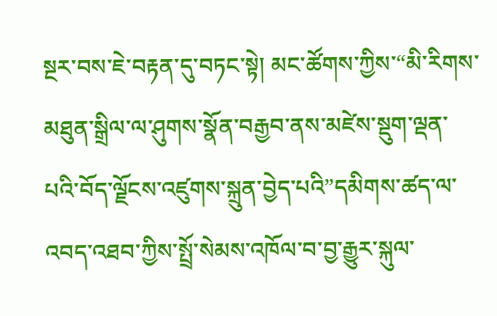སྔར་བས་ཇེ་བརྟན་དུ་བཏང་སྟེ། མང་ཚོགས་ཀྱིས་“མི་རིགས་མཐུན་སྒྲིལ་ལ་ཤུགས་སྣོན་བརྒྱབ་ནས་མཛེས་སྡུག་ལྡན་པའི་བོད་ལྗོངས་འཛུགས་སྐྲུན་བྱེད་པའི”དམིགས་ཚད་ལ་འབད་འཐབ་ཀྱིས་སྤྲོ་སེམས་འཁོལ་བ་བྱ་རྒྱུར་སྐུལ་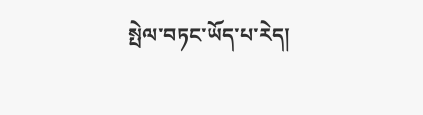སྤེལ་བཏང་ཡོད་པ་རེད།